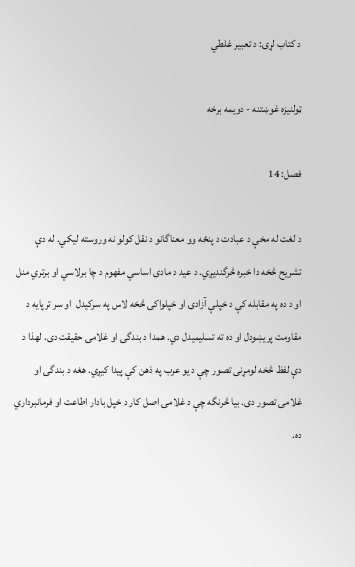د کتاب لړۍ: د تعبير غلطي

ټولنيزه غوښتنه - دویمه برخه

فصل: 14

د لغت له مخې د عبادت د پنځه وو معناگانو د نقل کولو نه وروسته ليکي. له دې تشريح څخه دا خبره څرگنديږي. د عيد د مادى اساسي مفهوم د چا برلاسي او برتري منل او د ده په مقابله کې د خپلې آزادۍ او خپلواکۍ څخه لاس په سرکيدل  او سر ترپايه د مقاومت پريښودل او ده ته تسليميدل دي. همدا د بندگۍ او غلامۍ حقيقت دى. لهذا د دې لفظ څخه لومړنى تصور چې د يو عرب په ذهن کې پيدا کيږي. هغه د بندگۍ او غلامۍ تصور دى. بيا څرنگه چې د غلامۍ اصل کار د خپل بادار اطاعت او فرمانبرداري ده.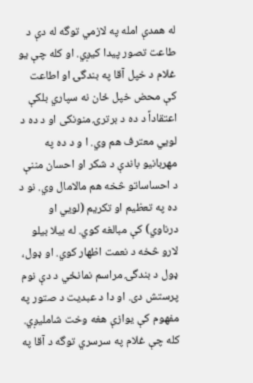له همدې امله په لازمي توگه له دې د طاعت تصور پيدا کيږي. او کله چې يو غلام د خپل آقا په بندگۍ او اطاعت کې محض خپل ځان نه سپاري بلکې اعتقاداً د ده د برترۍ منونکى او د ده د لويي معترف هم وي. ا و د ده په مهربانيو باندې د شکر او احسان مننې د احساساتو څخه هم مالامال وي. نو د ده په تعظيم او تکريم (لويي او درناوي) کې مبالغه کوي. له بيلا بيلو لارو څخه د نعمت اظهار کوي. او ډول، ډول د بندگۍ مراسم نمانځي د دې نوم پرستش دى. او دا د عبديت د صتور په مفهوم کې يوازې هغه وخت شامليږي. کله چې غلام په سرسري توگه د آقا په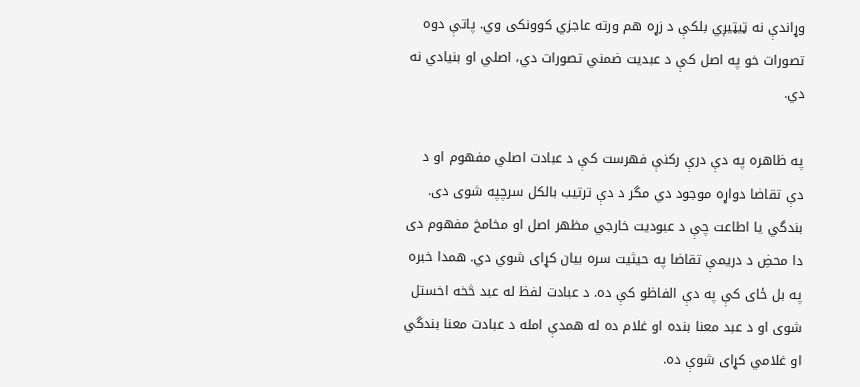وړاندې نه ټيټيږي بلکې د زړه هم ورته عاجزي کوونکى وي. پاتې دوه تصورات خو په اصل کې د عبديت ضمني تصورات دي، اصلي او بنيادي نه دي.

په ظاهره په دې درې رکنې فهرست کې د عبادت اصلي مفهوم او د دې تقاضا دواړه موجود دي مگر د دې ترتيب بالکل سرچپه شوى دى. بندگي يا اطاعت چې د عبوديت خارجي مظهر اصل او مخامخ مفهوم دى دا محضِ د دريمې تقاضا په حيثيت سره بيان کړاى شوي دي. همدا خبره په بل ځاى کې په دې الفاظو کې ده. د عبادت لفظ له عبد څخه اخستل شوى او د عبد معنا بنده او غلام ده له همدې امله د عبادت معنا بندگي او غلامي کړاى شوې ده.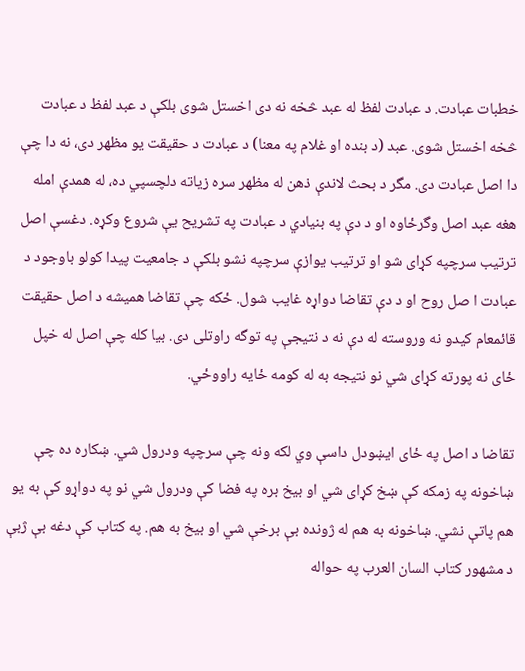خطبات عبادت. د عبادت لفظ له عبد څخه نه دى اخستل شوى بلکې د عبد لفظ د عبادت څخه اخستل شوى. عبد (د بنده او غلام په معنا) د عبادت د حقيقت يو مظهر دى، نه دا چې دا اصل عبادت دى. مگر د بحث لاندې ذهن له مظهر سره زياته دلچسپي ده، له همدې امله هغه عبد اصل وگرځاوه او د دې په بنيادي د عبادت په تشريح يې شروع وکړه. دغسې اصل ترتيب سرچپه کړاى شو او ترتيب يوازې سرچپه نشو بلکې د جامعيت پيدا کولو باوجود د عبادت ا صل روح او د دې تقاضا دواړه غايب شول. ځکه چې تقاضا هميشه د اصل حقيقت قائمعام کيدو نه وروسته له دې نه د نتيجې په توگه راوتلى دى. بيا کله چې اصل له خپل ځاى نه پورته کړاى شي نو نتيجه به له کومه ځايه راووځي.

تقاضا د اصل په ځاى ايښودل داسې وي لکه ونه چې سرچپه ودرول شي. ښکاره ده چې ښاخونه په زمکه کې ښخ کړاى شي او بيخ بره په فضا کې ودرول شي نو په دواړو کې به يو هم پاتې نشي. ښاخونه به هم له ژونده بې برخې شي او بيخ به هم. په کتاب کې دغه بې ژبې د مشهور کتاب السان العرب په حواله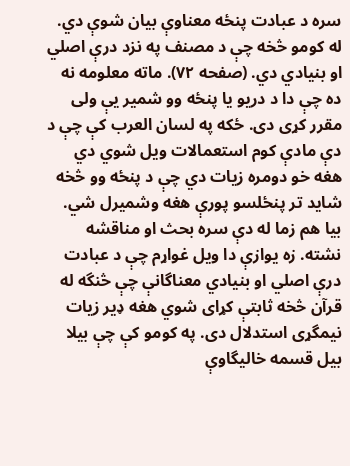سره د عبادت پنځه معناوې بيان شوې دي. له کومو څخه چې د مصنف په نزد درې اصلي او بنيادي دي. (صفحه ٧٢). ماته معلومه نه ده چې دا د دريو يا پنځه وو شمير يې ولى مقرر کړى دى. ځکه په لسان العرب کې چې د دې مادې کوم استعمالات ويل شوي دي هغه خو دومره زيات دي چې د پنځه وو څخه شايد تر پنځلسو پورې هغه وشميرل شي. بيا هم زما له دې سره بحث او مناقشه نشته. زه يوازې دا ويل غواړم چې د عبادت درې اصلي او بنيادي معناگانې چې څنگه له قرآن څخه ثابتې کړاى شوي هغه ډير زيات نيمگړى استدلال دى. په کومو کې چې بيلا بيل قسمه خاليگاوې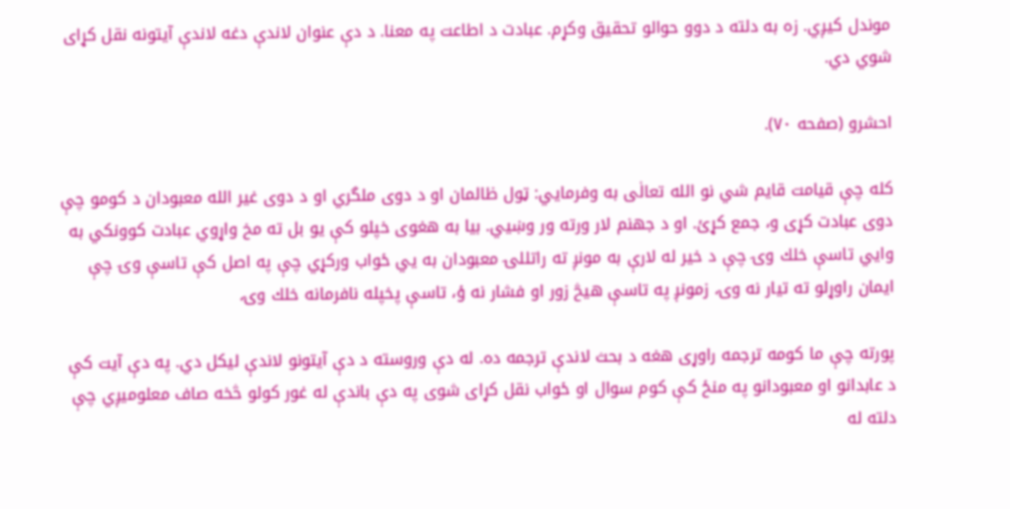موندل کيږي. زه به دلته د دوو حوالو تحقيق وکړم. عبادت د اطاعت په معنا. د دې عنوان لاندې دغه لاندې آيتونه نقل کړاى شوي دي.

احشرو (صفحه ٧٠).

کله چې قيامت قايم شي نو الله تعالٰى به وفرمايي: ټول ظالمان او د دوى ملگري او د دوى غير الله معبودان د کومو چې دوى عبادت کړى و، جمع کړئ. او د جهنم لار ورته ور وښيي. بيا به هغوى خپلو کې يو بل ته مخ واړوي عبادت کوونکي به وايي تاسې خلك وۍ چې د خير له لارې به مونږ ته راتللۍ معبودان به يي ځواب ورکړي چې په اصل کې تاسې وۍ چې ايمان راوړلو ته تيار نه وۍ. زمونږ په تاسې هيڅ زور او فشار نه ؤ، تاسې پخپله نافرمانه خلك وۍ.

پورته چې ما کومه ترجمه راوړى هغه د بحث لاندې ترجمه ده. له دې وروسته د دې آيتونو لاندې ليکل دي. په دې آيت کې د عابدانو او معبودانو په منځ کې کوم سوال او ځواب نقل کړاى شوى په دې باندې له غور کولو څخه صاف معلوميږي چې دلته له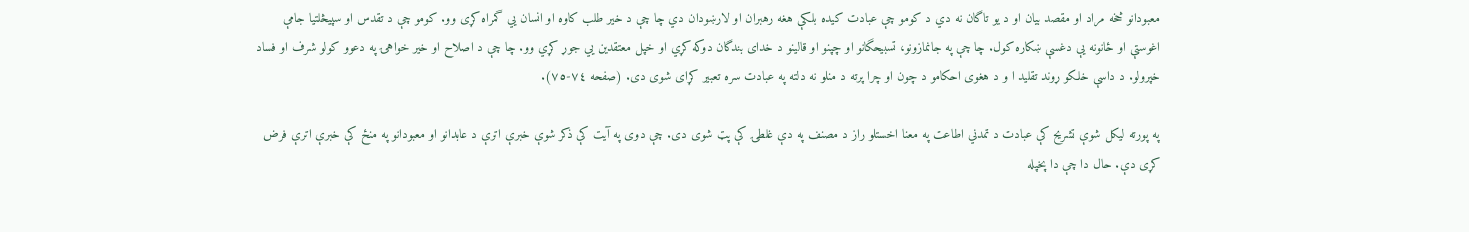معبودانو څخه مراد او مقصد بيان او د يو تاگان نه دي د کومو چې عبادت کيده بلکې هغه رهبران او لارښودان دي چا چې د خير طلب کاوه او انسان يي گمراه کړى وو. کومو چې د تقدس او سپيڅلتيا جامې اغوستې او ځانونه يې دغسې ښکاره کول. چا چې په جانمازونو، تسبيحگانو او چپنو او قالينو د خداى بندگان دوکه کړي او خپل معتقدين يي جوړ کړي وو. چا چې د اصلاح او خير خواهۍ په دعوو کولو شرف او فساد خپرولو. د داسې خلکو ړوند تقليد ا و د هغوى احکامو د چون او چرا پرته د منلو نه دلته په عبادت سره تعبير کړاى شوى دى. (صفحه ٧٤-٧٥).

په پورته ليکل شوې تشريح کې عبادت د تمدني اطاعت په معنا اخستلو راز د مصنف په دې غلطۍ کې پټ شوى دى. چې دوى په آيت کې ذکر شوې خبرې اترې د عابدانو او معبودانو په منځ کې خبرې اترې فرض کړى دې. حال دا چې دا پخپله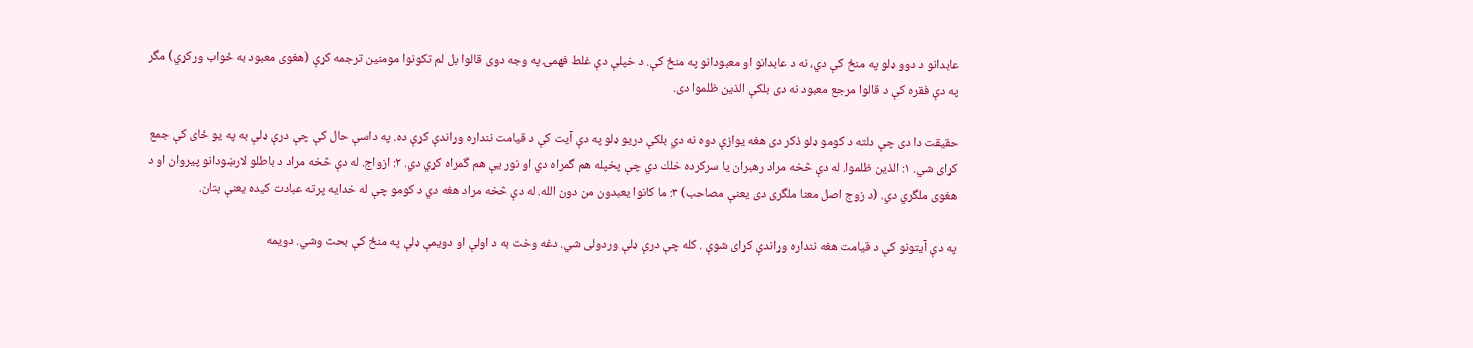عابدانو د دوو ډلو په منځ کې دي، نه د عابدانو او معبودانو په منځ کې. د خپلې دې غلط فهمۍ په وجه دوى قالوا بل لم تکونوا مومنين ترجمه کړې (هغوى معبود به ځواب ورکړي) مگر په دې فقره کې د قالوا مرجع معبود نه دى بلکې الذين ظلموا دى.

حقيقت دا دى چې دلته د کومو ډلو ذکر دى هغه يوازې دوه نه دي بلکې دريو ډلو په دې آيت کې د قيامت ننداره وړاندې کړې ده. په داسې حال کې چې درې ډلې به په يو ځاى کې جمع کړاى شي. ١: الذين ظلموا. له دې څخه مراد رهبران يا سرکرده خلك دي چې پخپله هم گمراه دي او نور يې هم گمراه کړي دي. ٢: ازواج. له دې څخه مراد د باطلو لارښودانو پيروان او د هغوى ملگري دي. (د زوج اصل معنا ملگرى دى يعنې مصاحب) ٣: ما کانوا يعبدون من دون الله. له دې څخه مراد هغه دي د کومو چې له خدايه پرته عبادت کيده يعنې بتان.

په دې آيتونو کې د قيامت هغه ننداره وړاندې کړاى شوې . کله چې درې ډلې وردولى شي. دغه وخت به د اولې او دويمې ډلې په منځ کې بحث وشي. دويمه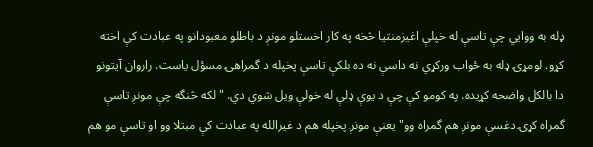ډله به ووايي چې تاسې له خپلې اغيزمنتيا څخه په کار اخستلو مونږ د باطلو معبودانو په عبادت کې اخته کړو. لومړۍ ډله به ځواب ورکړي نه داسې نه ده بلکې تاسې پخپله د گمراهۍ مسؤل ياست. راروان آيتونو دا بالکل واضحه کړيده. په کومو کې چې د يوې ډلې له خولې ويل شوي دي. "لکه څنگه چې مونږ تاسې گمراه کړۍ دغسې مونږ هم گمراه وو" يعنې مونږ پخپله هم د غيرالله په عبادت کې مبتلا وو او تاسې مو هم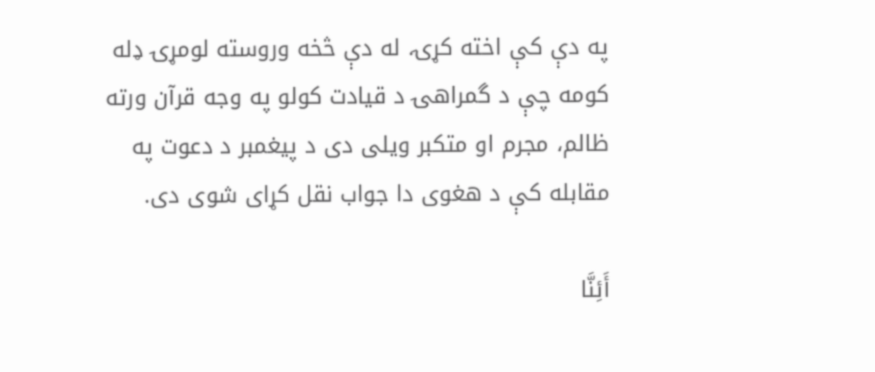په دې کې اخته کړۍ. له دې څخه وروسته لومړۍ ډله کومه چې د گمراهۍ د قيادت کولو په وجه قرآن ورته ظالم، مجرم او متکبر ويلى دى د پيغمبر د دعوت په مقابله کې د هغوى دا جواب نقل کړاى شوى دى.

أَئِنَّا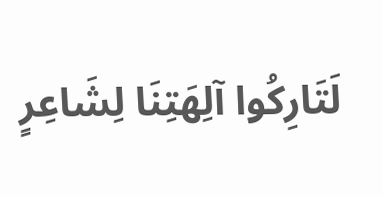لَتَارِكُوا آلِهَتِنَا لِشَاعِرٍ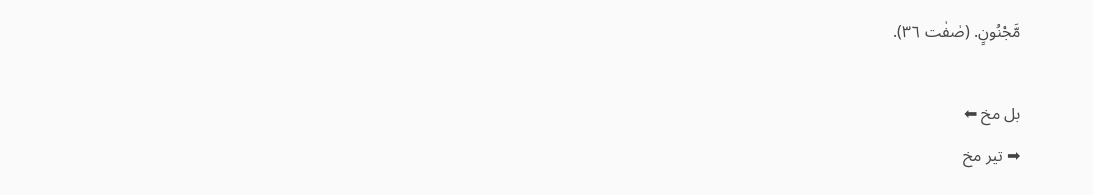مَّجْنُونٍ. (صٰفٰت ٣٦).

بل مخ ⬅
➡ تیر مخ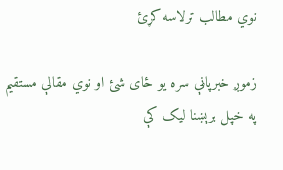نوي مطالب ترلاسه کړئ

زموږ خبرپاڼې سره یو ځای شئ او نوي مقالې مستقیم په خپل برېښنا لیک کې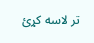تر لاسه کړئ